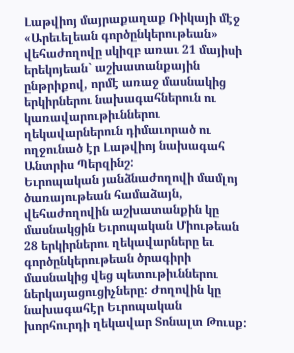Լաթվիոյ մայրաքաղաք Ռիկայի մէջ «Արեւելեան գործընկերութեան» վեհաժողովը սկիզբ առաւ 21 մայիսի երեկոյեան` աշխատանքային ընթրիքով, որմէ առաջ մասնակից երկիրներու նախագահներուն ու կառավարութիւններու ղեկավարներուն դիմաւորած ու ողջունած էր Լաթվիոյ նախագահ Անտրիս Պերզինշ:
Եւրոպական յանձնաժողովի մամլոյ ծառայութեան համաձայն, վեհաժողովին աշխատանքին կը մասնակցին Եւրոպական Միութեան 28 երկիրներու ղեկավարները եւ գործընկերութեան ծրագիրի մասնակից վեց պետութիւններու ներկայացուցիչները: Ժողովին կը նախագահէր Եւրոպական խորհուրդի ղեկավար Տոնալտ Թուսք: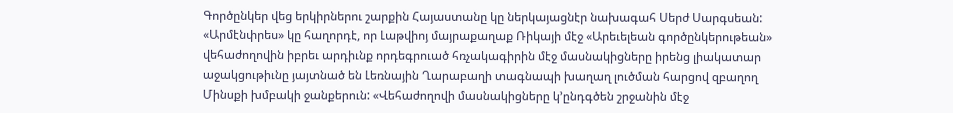Գործընկեր վեց երկիրներու շարքին Հայաստանը կը ներկայացնէր նախագահ Սերժ Սարգսեան:
«Արմէնփրես» կը հաղորդէ, որ Լաթվիոյ մայրաքաղաք Ռիկայի մէջ «Արեւելեան գործընկերութեան» վեհաժողովին իբրեւ արդիւնք որդեգրուած հռչակագիրին մէջ մասնակիցները իրենց լիակատար աջակցութիւնը յայտնած են Լեռնային Ղարաբաղի տագնապի խաղաղ լուծման հարցով զբաղող Մինսքի խմբակի ջանքերուն: «Վեհաժողովի մասնակիցները կ’ընդգծեն շրջանին մէջ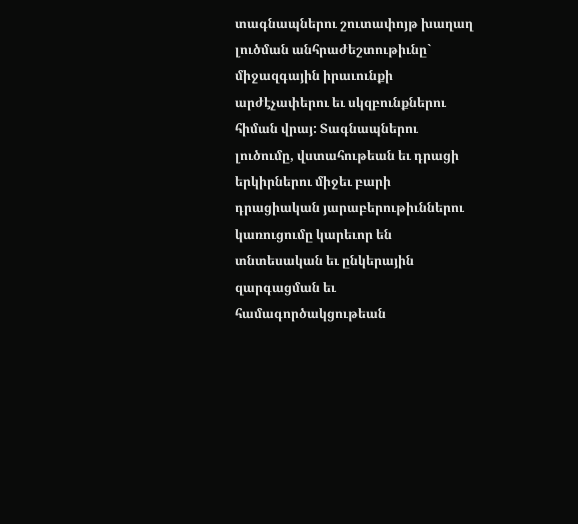տագնապներու շուտափոյթ խաղաղ լուծման անհրաժեշտութիւնը` միջազգային իրաւունքի արժէչափերու եւ սկզբունքներու հիման վրայ: Տագնապներու լուծումը, վստահութեան եւ դրացի երկիրներու միջեւ բարի դրացիական յարաբերութիւններու կառուցումը կարեւոր են տնտեսական եւ ընկերային զարգացման եւ համագործակցութեան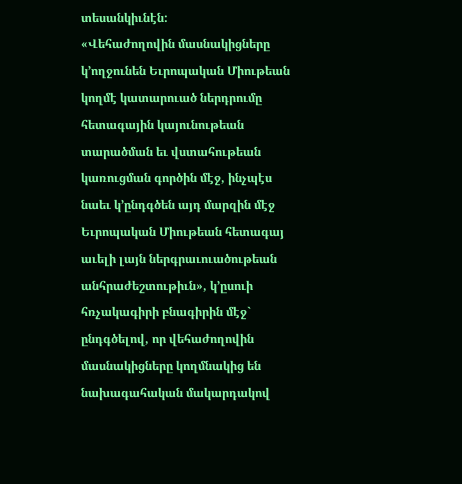տեսանկիւնէն:
«Վեհաժողովին մասնակիցները կ’ողջունեն Եւրոպական Միութեան կողմէ կատարուած ներդրումը հետագային կայունութեան տարածման եւ վստահութեան կառուցման գործին մէջ, ինչպէս նաեւ կ’ընդգծեն այդ մարզին մէջ Եւրոպական Միութեան հետագայ աւելի լայն ներգրաւուածութեան անհրաժեշտութիւն», կ’ըսուի հռչակագիրի բնագիրին մէջ` ընդգծելով, որ վեհաժողովին մասնակիցները կողմնակից են նախագահական մակարդակով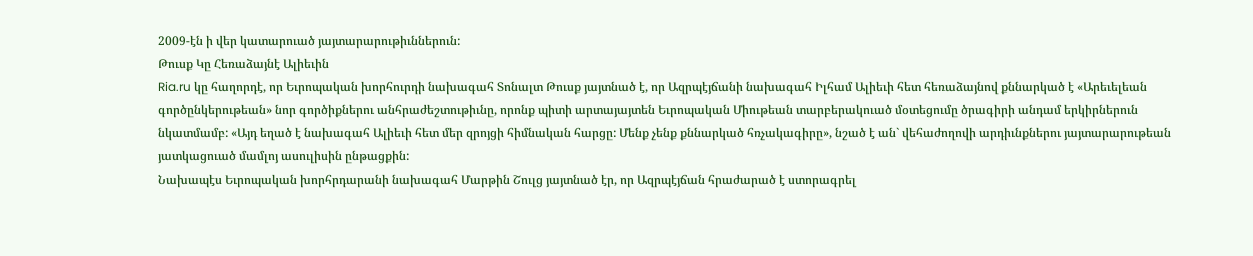2009-էն ի վեր կատարուած յայտարարութիւններուն:
Թուսք Կը Հեռաձայնէ Ալիեւին
Ria.ru կը հաղորդէ, որ Եւրոպական խորհուրդի նախագահ Տոնալտ Թուսք յայտնած է, որ Ազրպէյճանի նախագահ Իլհամ Ալիեւի հետ հեռաձայնով քննարկած է «Արեւելեան գործընկերութեան» նոր գործիքներու անհրաժեշտութիւնը, որոնք պիտի արտայայտեն Եւրոպական Միութեան տարբերակուած մօտեցումը ծրագիրի անդամ երկիրներուն նկատմամբ: «Այդ եղած է նախագահ Ալիեւի հետ մեր զրոյցի հիմնական հարցը: Մենք չենք քննարկած հռչակագիրը», նշած է ան` վեհաժողովի արդիւնքներու յայտարարութեան յատկացուած մամլոյ ասուլիսին ընթացքին:
Նախապէս Եւրոպական խորհրդարանի նախագահ Մարթին Շուլց յայտնած էր, որ Ազրպէյճան հրաժարած է ստորագրել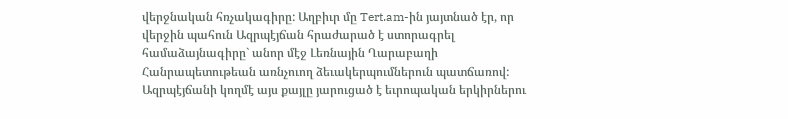վերջնական հռչակագիրը: Աղբիւր մը Tert.am-ին յայտնած էր, որ վերջին պահուն Ազրպէյճան հրաժարած է ստորագրել համաձայնագիրը` անոր մէջ Լեռնային Ղարաբաղի Հանրապետութեան առնչուող ձեւակերպումներուն պատճառով: Ազրպէյճանի կողմէ այս քայլը յարուցած է եւրոպական երկիրներու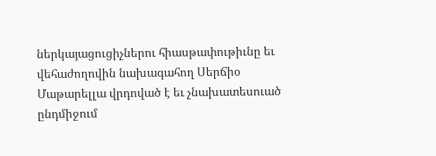ներկայացուցիչներու հիասթափութիւնը եւ վեհաժողովին նախագահող Սերճիօ Մաթարելլա վրդոված է եւ չնախատեսուած ընդմիջում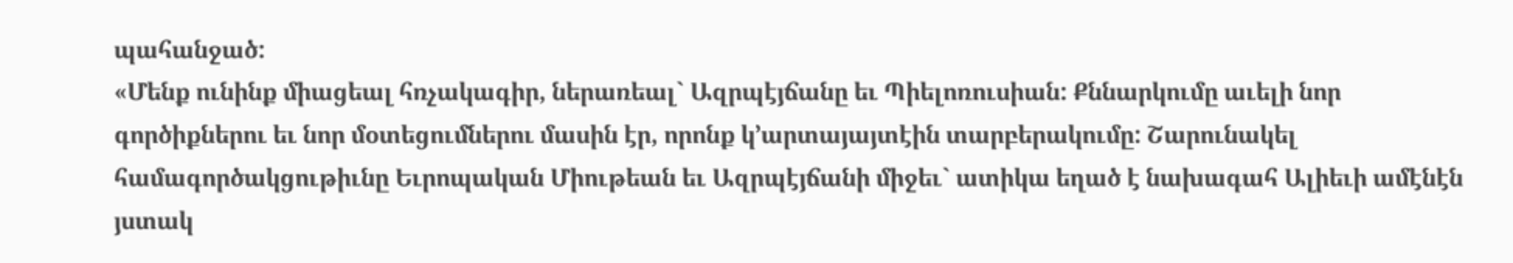պահանջած:
«Մենք ունինք միացեալ հռչակագիր, ներառեալ` Ազրպէյճանը եւ Պիելոռուսիան: Քննարկումը աւելի նոր գործիքներու եւ նոր մօտեցումներու մասին էր, որոնք կ’արտայայտէին տարբերակումը: Շարունակել համագործակցութիւնը Եւրոպական Միութեան եւ Ազրպէյճանի միջեւ` ատիկա եղած է նախագահ Ալիեւի ամէնէն յստակ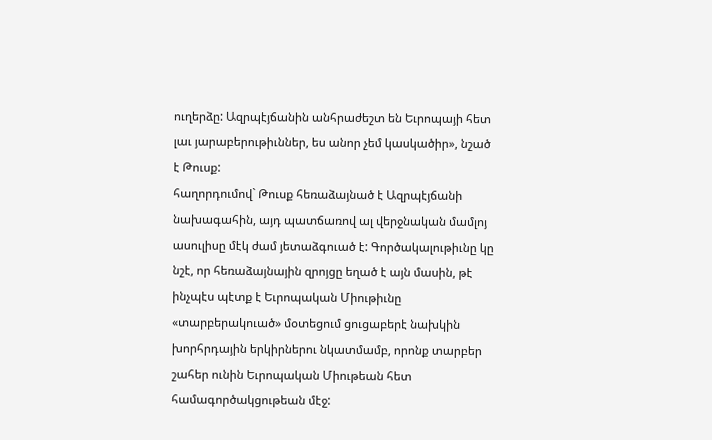ուղերձը: Ազրպէյճանին անհրաժեշտ են Եւրոպայի հետ լաւ յարաբերութիւններ, ես անոր չեմ կասկածիր», նշած է Թուսք:
հաղորդումով` Թուսք հեռաձայնած է Ազրպէյճանի նախագահին, այդ պատճառով ալ վերջնական մամլոյ ասուլիսը մէկ ժամ յետաձգուած է: Գործակալութիւնը կը նշէ, որ հեռաձայնային զրոյցը եղած է այն մասին, թէ ինչպէս պէտք է Եւրոպական Միութիւնը «տարբերակուած» մօտեցում ցուցաբերէ նախկին խորհրդային երկիրներու նկատմամբ, որոնք տարբեր շահեր ունին Եւրոպական Միութեան հետ համագործակցութեան մէջ: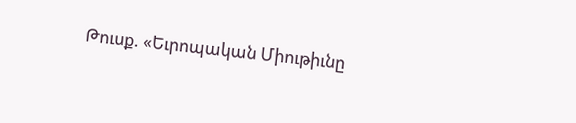Թուսք. «Եւրոպական Միութիւնը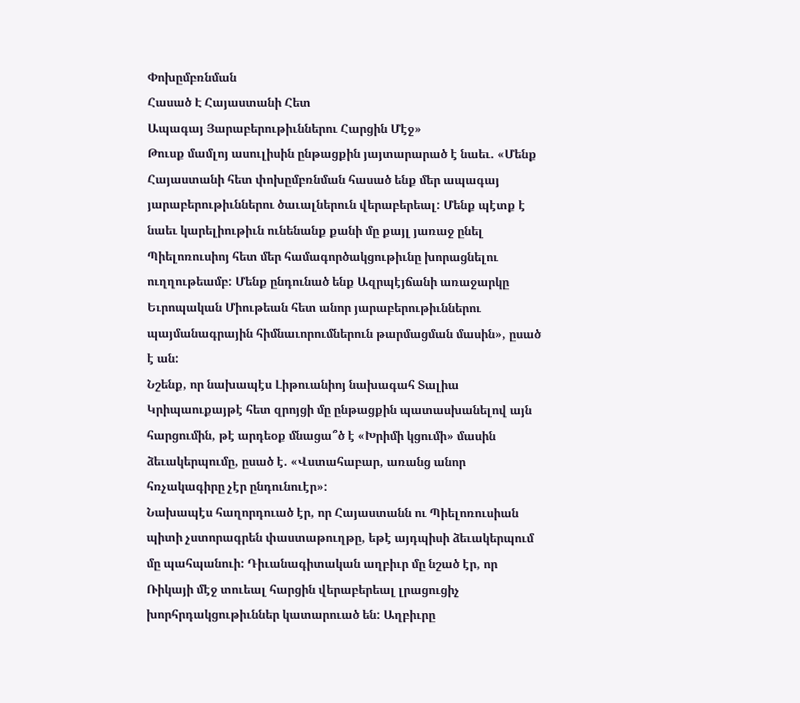Փոխըմբռնման
Հասած Է Հայաստանի Հետ
Ապագայ Յարաբերութիւններու Հարցին Մէջ»
Թուսք մամլոյ ասուլիսին ընթացքին յայտարարած է նաեւ. «Մենք Հայաստանի հետ փոխըմբռնման հասած ենք մեր ապագայ յարաբերութիւններու ծաւալներուն վերաբերեալ: Մենք պէտք է նաեւ կարելիութիւն ունենանք քանի մը քայլ յառաջ ընել Պիելոռուսիոյ հետ մեր համագործակցութիւնը խորացնելու ուղղութեամբ: Մենք ընդունած ենք Ազրպէյճանի առաջարկը Եւրոպական Միութեան հետ անոր յարաբերութիւններու պայմանագրային հիմնաւորումներուն թարմացման մասին», ըսած է ան:
Նշենք, որ նախապէս Լիթուանիոյ նախագահ Տալիա Կրիպաուքայթէ հետ զրոյցի մը ընթացքին պատասխանելով այն հարցումին, թէ արդեօք մնացա՞ծ է «Խրիմի կցումի» մասին ձեւակերպումը, ըսած է. «Վստահաբար, առանց անոր հռչակագիրը չէր ընդունուէր»:
Նախապէս հաղորդուած էր, որ Հայաստանն ու Պիելոռուսիան պիտի չստորագրեն փաստաթուղթը, եթէ այդպիսի ձեւակերպում մը պահպանուի: Դիւանագիտական աղբիւր մը նշած էր, որ Ռիկայի մէջ տուեալ հարցին վերաբերեալ լրացուցիչ խորհրդակցութիւններ կատարուած են: Աղբիւրը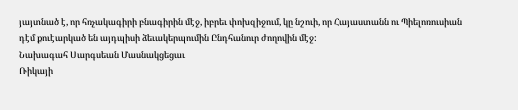յայտնած է, որ հռչակագիրի բնագիրին մէջ, իբրեւ փոխզիջում, կը նշուի, որ Հայաստանն ու Պիելոռուսիան դէմ քուէարկած են այդպիսի ձեւակերպումին Ընդհանուր ժողովին մէջ:
Նախագահ Սարգսեան Մասնակցեցաւ
Ռիկայի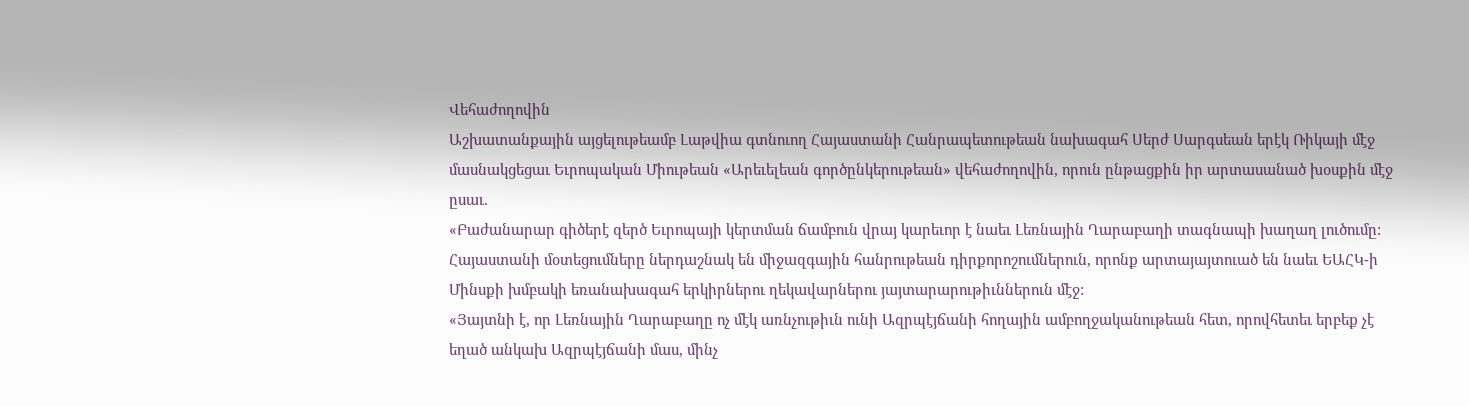Վեհաժողովին
Աշխատանքային այցելութեամբ Լաթվիա գտնուող Հայաստանի Հանրապետութեան նախագահ Սերժ Սարգսեան երէկ Ռիկայի մէջ մասնակցեցաւ Եւրոպական Միութեան «Արեւելեան գործընկերութեան» վեհաժողովին, որուն ընթացքին իր արտասանած խօսքին մէջ ըսաւ.
«Բաժանարար գիծերէ զերծ Եւրոպայի կերտման ճամբուն վրայ կարեւոր է նաեւ Լեռնային Ղարաբաղի տագնապի խաղաղ լուծումը: Հայաստանի մօտեցումները ներդաշնակ են միջազգային հանրութեան դիրքորոշումներուն, որոնք արտայայտուած են նաեւ ԵԱՀԿ-ի Մինսքի խմբակի եռանախագահ երկիրներու ղեկավարներու յայտարարութիւններուն մէջ:
«Յայտնի է, որ Լեռնային Ղարաբաղը ոչ մէկ առնչութիւն ունի Ազրպէյճանի հողային ամբողջականութեան հետ, որովհետեւ երբեք չէ եղած անկախ Ազրպէյճանի մաս, մինչ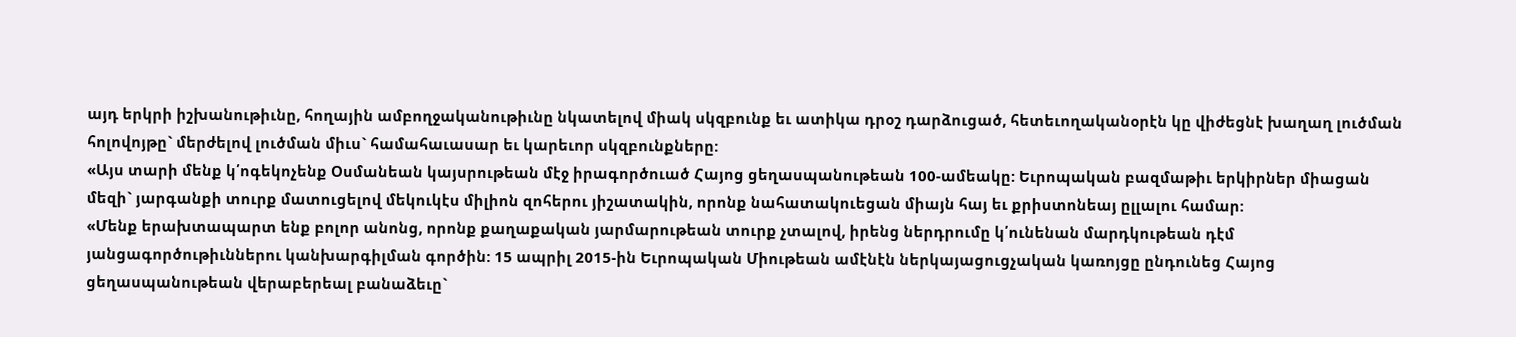այդ երկրի իշխանութիւնը, հողային ամբողջականութիւնը նկատելով միակ սկզբունք եւ ատիկա դրօշ դարձուցած, հետեւողականօրէն կը վիժեցնէ խաղաղ լուծման հոլովոյթը` մերժելով լուծման միւս` համահաւասար եւ կարեւոր սկզբունքները:
«Այս տարի մենք կ՛ոգեկոչենք Օսմանեան կայսրութեան մէջ իրագործուած Հայոց ցեղասպանութեան 100-ամեակը: Եւրոպական բազմաթիւ երկիրներ միացան մեզի` յարգանքի տուրք մատուցելով մեկուկէս միլիոն զոհերու յիշատակին, որոնք նահատակուեցան միայն հայ եւ քրիստոնեայ ըլլալու համար:
«Մենք երախտապարտ ենք բոլոր անոնց, որոնք քաղաքական յարմարութեան տուրք չտալով, իրենց ներդրումը կ՛ունենան մարդկութեան դէմ յանցագործութիւններու կանխարգիլման գործին: 15 ապրիլ 2015-ին Եւրոպական Միութեան ամէնէն ներկայացուցչական կառոյցը ընդունեց Հայոց ցեղասպանութեան վերաբերեալ բանաձեւը`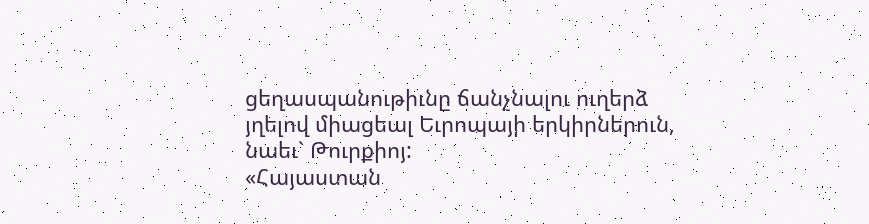ցեղասպանութիւնը ճանչնալու ուղերձ յղելով միացեալ Եւրոպայի երկիրներուն, նաեւ` Թուրքիոյ:
«Հայաստան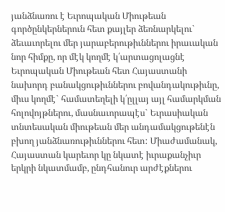յանձնառու է Եւրոպական Միութեան գործընկերներուն հետ քայլեր ձեռնարկելու` ձեւաւորելու մեր յարաբերութիւններու իրաւական նոր հիմքը, որ մէկ կողմէ կ՛արտացոլացնէ Եւրոպական Միութեան հետ Հայաստանի նախորդ բանակցութիւններու բովանդակութիւնը, միւս կողմէ` համատեղելի կ՛ըլլայ այլ համարկման հոլովոյթներու, մասնաւորապէս` Եւրասիական տնտեսական միութեան մեր անդամակցութենէն բխող յանձնառութիւններու հետ: Միաժամանակ, Հայաստան կարեւոր կը նկատէ իւրաքանչիւր երկրի նկատմամբ, ընդհանուր արժէքներու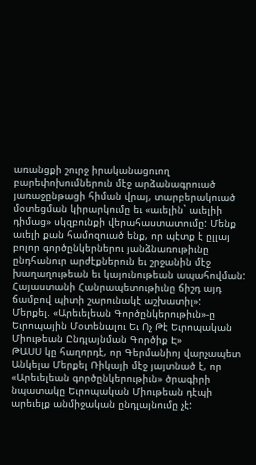առանցքի շուրջ իրականացուող բարեփոխումներուն մէջ արձանագրուած յառաջընթացի հիման վրայ, տարբերակուած մօտեցման կիրարկումը եւ «աւելին` աւելիի դիմաց» սկզբունքի վերահաստատումը: Մենք աւելի քան համոզուած ենք, որ պէտք է ըլլայ բոլոր գործընկերներու յանձնառութիւնը ընդհանուր արժէքներուն եւ շրջանին մէջ խաղաղութեան եւ կայունութեան ապահովման: Հայաստանի Հանրապետութիւնը ճիշդ այդ ճամբով պիտի շարունակէ աշխատիլ»:
Մերքել. «Արեւելեան Գործընկերութիւն»-ը
Եւրոպային Մօտենալու Եւ Ոչ Թէ Եւրոպական
Միութեան Ընդլայնման Գործիք Է»
ԹԱՍՍ կը հաղորդէ, որ Գերմանիոյ վարչապետ Անկելա Մերքել Ռիկայի մէջ յայտնած է, որ «Արեւելեան գործընկերութիւն» ծրագիրի նպատակը Եւրոպական Միութեան դէպի արեւելք անմիջական ընդլայնումը չէ: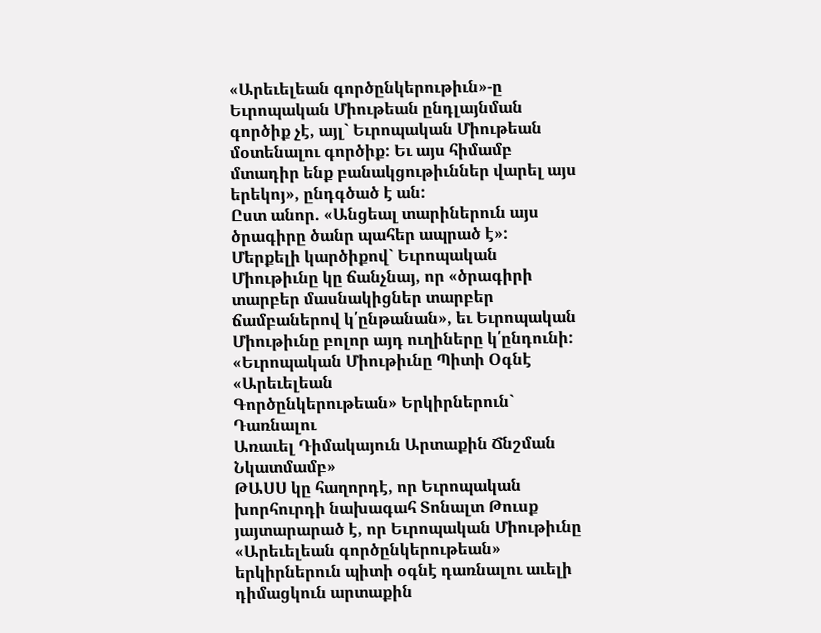«Արեւելեան գործընկերութիւն»-ը Եւրոպական Միութեան ընդլայնման գործիք չէ, այլ` Եւրոպական Միութեան մօտենալու գործիք: Եւ այս հիմամբ մտադիր ենք բանակցութիւններ վարել այս երեկոյ», ընդգծած է ան:
Ըստ անոր. «Անցեալ տարիներուն այս ծրագիրը ծանր պահեր ապրած է»: Մերքելի կարծիքով` Եւրոպական Միութիւնը կը ճանչնայ, որ «ծրագիրի տարբեր մասնակիցներ տարբեր ճամբաներով կ՛ընթանան», եւ Եւրոպական Միութիւնը բոլոր այդ ուղիները կ՛ընդունի:
«Եւրոպական Միութիւնը Պիտի Օգնէ «Արեւելեան
Գործընկերութեան» Երկիրներուն` Դառնալու
Առաւել Դիմակայուն Արտաքին Ճնշման Նկատմամբ»
ԹԱՍՍ կը հաղորդէ, որ Եւրոպական խորհուրդի նախագահ Տոնալտ Թուսք յայտարարած է, որ Եւրոպական Միութիւնը «Արեւելեան գործընկերութեան» երկիրներուն պիտի օգնէ դառնալու աւելի դիմացկուն արտաքին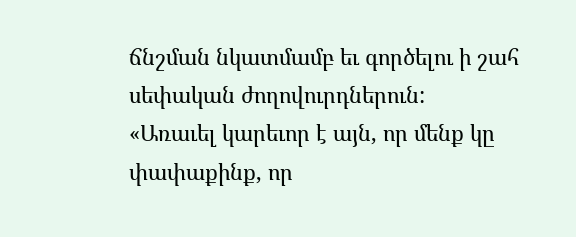ճնշման նկատմամբ եւ գործելու ի շահ սեփական ժողովուրդներուն:
«Առաւել կարեւոր է այն, որ մենք կը փափաքինք, որ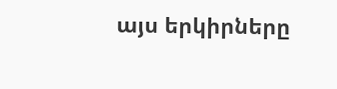այս երկիրները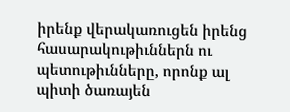իրենք վերակառուցեն իրենց հասարակութիւններն ու պետութիւնները, որոնք ալ պիտի ծառայեն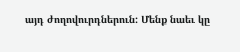այդ ժողովուրդներուն: Մենք նաեւ կը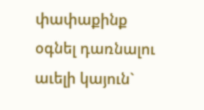փափաքինք օգնել դառնալու աւելի կայուն`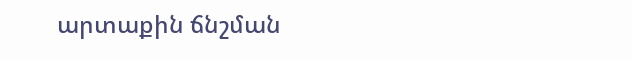արտաքին ճնշման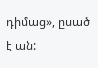դիմաց», ըսած է ան: